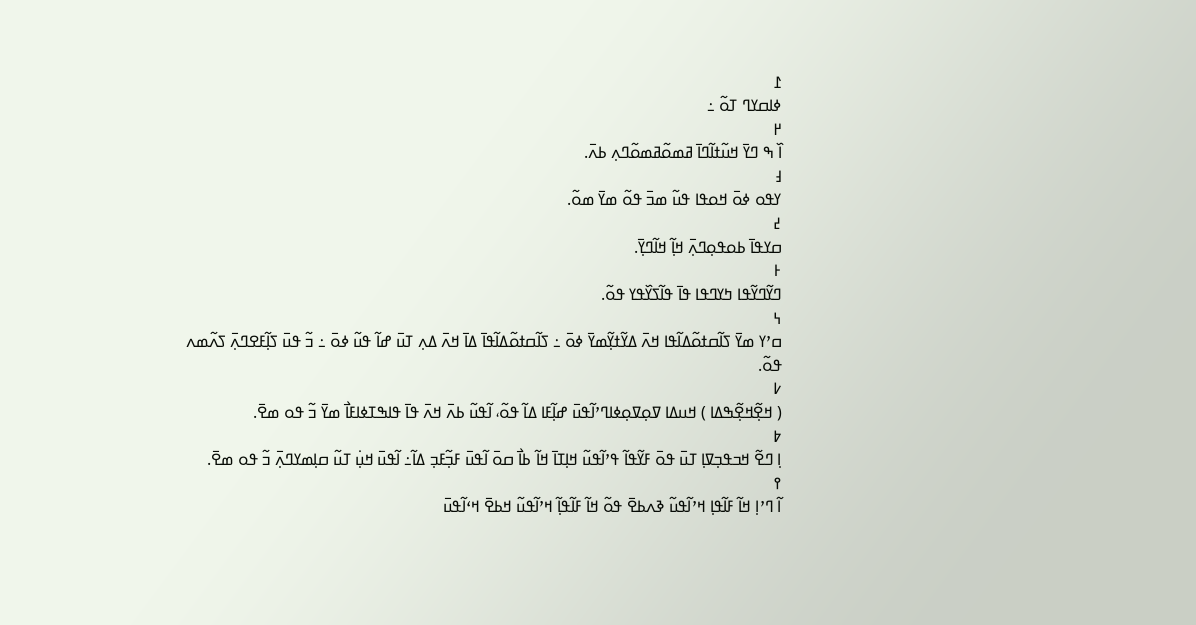߁
ߦߊߛߌߣ ߠߋ߬ ߸
߂
ߊ߰ ߒ ߣߌ߫ ߞߎ߬ߙߊ߬ߣߊ߫ ߥߘߋ߬ߥߘߋ߬ߣߍ߲ ߕߍ߫.
߃
ߌߟߋ ߦߋ߫ ߞߋߟߊ ߟߎ߬ ߘߏ߫ ߟߋ߬ ߘߌ߫ ߘߋ߬.
߄
ߛߌߟߊ߫ ߕߋߟߋ߲ߣߍ߲߫ ߞߊ߲߬ ߞߊ߬ߣߌ߲߫.
߅
ߣߌ߬ߣߌ߬ߟߊ ߤߌߣߟߊ ߟߊ߫ ߟߊ߬ߖߌ߰ߟߌ ߟߋ߬.
߆
ߛߴߌ ߘߌ߫ ߖߊ߬ߛߙߋ߬ߡߊ߬ߟߊ ߞߍ߫ ߡߌ߬ߙߌ߲߬ߘߌ߫ ߦߋ߫ ߸ ߖߊ߬ߛߙߋ߬ߡߊ߬ߟߊ߫ ߡߊ߫ ߞߍ߫ ߡߍ߲ ߠߎ߫ ߝߊ߬ ߟߎ߬ ߦߋ߫ ߸ ߏ߬ ߟߎ߫ ߖߊ߲߬ߓߐߣߍ߲߫ ߖߍ߬ߘߍ ߟߋ߬.
߇
( ߞߐ߲߬ߞߐ߲߬ߒߡߊ ) ߞߎߡߊ ߜߋ߲ߜߋ߲ߦߊߣߴߊ߬ߟߎ߫ ߝߊ߲߬ߓߊ ߡߊ߬ ߟߋ߬، ߊ߬ߟߎ߬ ߕߍ߫ ߞߍ߫ ߟߊ߫ ߟߊߒߠߦߊߓߊ߯ ߘߌ߫ ߏ߬ ߟߋ ߘߐ߫.
߈
ߊ߲ ߣߐ߬ ߞߏߟߏ߲ߜߊ߲ ߠߎ߫ ߟߋ߫ ߓߌ߬ߟߊ߬ ߟߴߊ߬ߟߎ߬ ߞߊ߲ߠߊ߫ ߞߊ߬ ߕߊ߯ ߛߋ߫ ߊ߬ߟߎ߫ ߓߏ߲߬ߓߏ߲ ߡߊ߬߸ ߊ߬ߟߎ߫ ߞߎ߲߭ ߠߎ߬ ߛߊ߲ߘߌߣߍ߲߫ ߏ߬ ߟߋ ߘߐ߫.
߉
ߊ߬ ߣߴߊ߲ ߞߊ߬ ߓߊ߬ߟߊ߲ ߞߴߊ߬ߟߎ߬ ߢߍߕߐ߫ ߟߋ߬ ߞߊ߬ ߓߊ߬ߟߊ߲߬ ߞߴߊ߬ߟߎ߬ ߞߕߐ߫ ߞߵߊ߬ߟߎ߫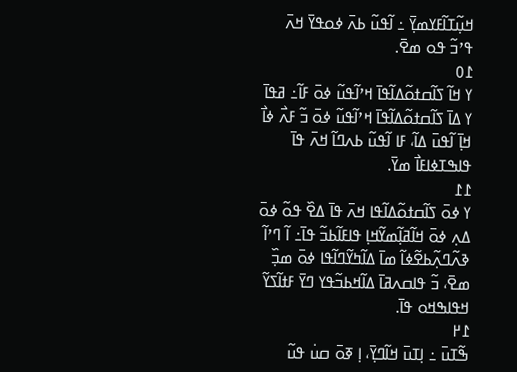ߞߎ߲߬ߠߊ߬ߓߌߘߌ߲߫ ߸ ߊ߬ߟߎ߬ ߕߍ߫ ߦߋߟߌ߫ ߞߍ߫ ߟߴߏ߬ ߟߋ ߘߐ߫.
߁߀
ߌ ߞߊ߬ ߖߊ߬ߛߙߋ߬ߡߊ߬ߟߊ߫ ߞߴߊ߬ߟߎ߬ ߦߋ߫ ߓߊ߬߸ ߥߟߊ߫ ߌ ߡߊ߫ ߖߊ߬ߛߙߋ߬ߡߊ߬ߟߊ߫ ߞߴߊ߬ߟߎ߬ ߦߋ߫ ߏ߬ ߓߍ߯ ߦߊ߯ ߞߊ߲߫ ߊ߬ߟߎ߫ ߡߊ߬، ߓߊ ߊ߬ߟߎ߬ ߕߍߣߊ߬ ߞߍ߫ ߟߊ߫ ߟߊߒߠߦߊߓߊ߯ ߘߌ߫.
߁߁
ߌ ߦߋ߫ ߖߊ߬ߛߙߋ߬ߡߊ߬ߟߊ ߞߍ߫ ߟߊ߫ ߡߐ߰ ߟߋ߬ ߦߋ߫ ߡߍ߲ ߦߋ߫ ߞߊ߬ߥߊ߲߬ߘߌ߬ߞߊ߲ ߟߊߓߊ߬ߕߏ߬ ߟߊ߫߸ ߊ߬ ߣߴߊ߬ ߢߍ߬ߣߍ߲߬ߕߐ߬ߦߊ߬ ߘߊ߫ ߡߊ߬ߤߌ߬ߣߊ߬ߟߊ ߦߋ߫ ߘߏ߲߰ ߘߐ߫، ߏ߬ ߟߊߛߍߥߊ߫ ߡߊ߬ߞߕߏ߬ߟߌ ߣߌ߫ ߓߙߊ߬ߖߌ߬ ߞߟߊߒߞߋ ߟߊ߫.
߁߂
ߒ߬ߠߎ߫ ߸ ߊ߲ߠߎ߫ ߞߊ߬ߣߌ߲߫، ߊ߲ ߧߋ߫ ߛߎ߭ ߟߎ߬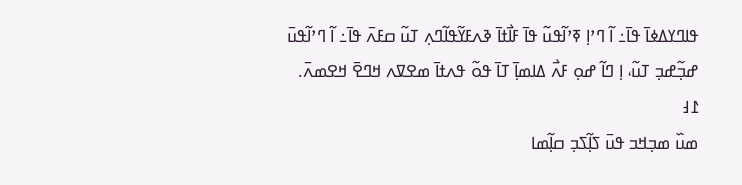ߟߊߣߌߡߦߊ߫ ߟߊ߫߸ ߊ߬ ߣߴߊ߲ ߧߴߊ߬ߟߎ߬ ߟߊ߫ ߓߊ߯ߙߊ߫ ߢߍߓߌ߬ߟߊ߬ߣߍ߲ ߠߎ߬ ߛߓߍ߫ ߟߊ߫߸ ߊ߬ ߣߴߊ߬ߟߎ߫ ߝߏ߲߬ߝߏ߲ ߠߎ߬، ߊ߲ ߣߊ߬ ߝߋ߲ ߓߍ߯ ߡߊߘߊ߲߫ ߠߊ߫ ߟߋ߬ ߟߍߙߊ߫ ߘߐߜߍ ߞߣߐ߫ ߞߐߘߍ߫.
߁߃
ߘߎ߰ ߘߏ߲ߞߏ ߟߎ߫ ߖߊ߲߬ߖߏ߲ ߛߊ߲߬ߘߊ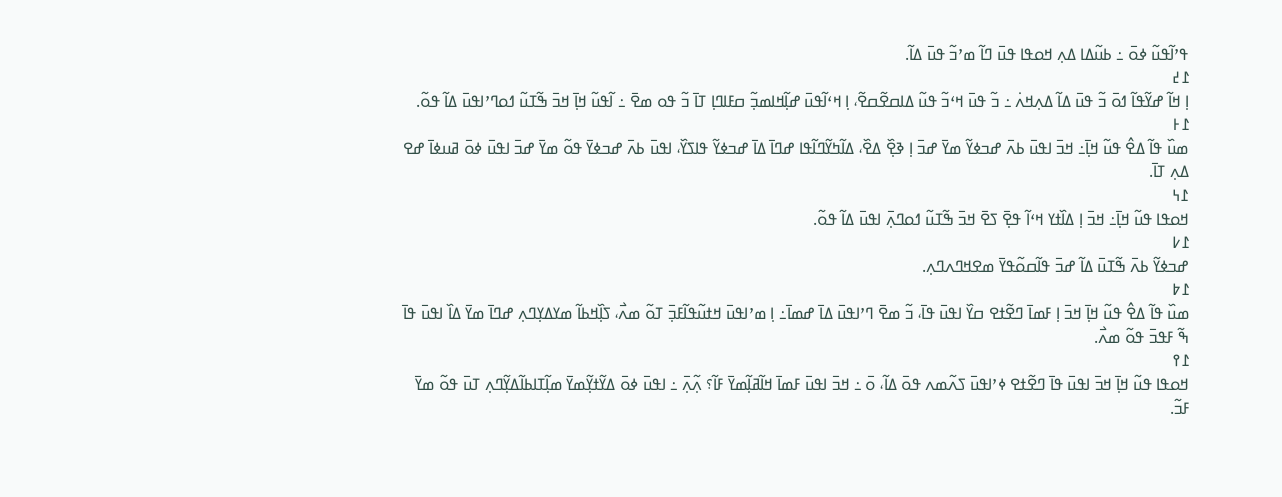ߟߴߊ߬ߟߎ߬ ߦߋ߫ ߸ ߕߎ߬ߡߊ ߡߍ߲ ߞߋߟߊ ߟߎ߫ ߣߊ߬ ߘߴߏ߬ ߟߎ߫ ߡߊ߬.
߁߄
ߊ߲ ߞߊ߬ ߝߌ߬ߟߊ߬ ߗߋ߫ ߏ߬ ߟߎ߫ ߡߊ߬ ߡߍ߲ߞߍ߭ ߸ ߏ߬ ߟߎ߫ ߞߵߏ߬ ߟߎ߬ ߡߊߛߐ߬ߛߐ߬، ߊ߲ ߞߵߊ߬ߟߎ߫ ߝߊ߲߬ߞߊߘߏ߲߬ ߛߓߊߣߊ߲ ߠߊ߫ ߏ߬ ߟߋ ߘߐ߫ ߸ ߊ߬ߟߎ߬ ߞߊ߲߫ ߞߏ߫ ߒ߬ߠߎ߬ ߗߋߣߴߊߟߎ߫ ߡߊ߬ ߟߋ߬.
߁߅
ߘߎ߰ ߟߊ߬ ߡߐ߮ ߟߎ߬ ߞߊ߲߫߸ ߞߏ߫ ߊߟߎ߫ ߕߍ߫ ߝߏߦߌ߬ ߘߌ߫ ߝߏ߫ ߊ߲ ߢߐ߲߰ ߡߐ߰، ߡߊ߬ߤߌ߬ߣߊ߬ߟߊ ߝߣߊ߫ ߡߊ߫ ߝߏߦߌ߬ ߟߊߖߌ߰، ߊߟߎ߫ ߕߍ߫ ߝߏߦߌ߫ ߟߋ߬ ߘߌ߫ ߝߏ߫ ߊߟߎ߫ ߦߋ߫ ߥߎߦߊ߫ ߝߐ ߡߍ߲ ߠߊ߫.
߁߆
ߞߋߟߊ ߟߎ߬ ߞߊ߲߫߸ ߞߏ߫ ߊ߲ ߡߊ߰ߙߌ ߞߵߊ߬ ߟߐ߲߫ ߖߐ߫ ߞߏ߫ ߒ߬ߠߎ߬ ߗߋߣߍ߲߫ ߊߟߎ߫ ߡߊ߬ ߟߋ߬.
߁߇
ߝߏߦߌ߬ ߕߍ߫ ߒ߬ߠߎ߫ ߡߊ߬ ߝߏ߫ ߟߊ߬ߛߋ߬ߟߌ߫ ߘߐߞߣߍߣߍ߲.
߁߈
ߘߎ߰ ߟߊ߬ ߡߐ߮ ߟߎ߬ ߞߊ߲߫ ߞߏ߫ ߊ߲ ߓߘߊ߫ ߣߐ߬ߙߐ ߛߌ߰ ߊߟߎ߫ ߟߊ߫، ߏ߬ ߘߐ߫ ߣߴߊߟߎ߫ ߡߊ߫ ߝߘߊ߫߸ ߊ߲ ߘߴߊߟߎ߫ ߞߙߎ߬ߟߊ߬ߓߏ߲߫ ߠߋ߬ ߘߍ߯، ߖߊ߲߰ߞߕߊ߬ ߘߌߡߌ߲ߣߍ߲ ߝߣߊ߫ ߘߌ߫ ߡߊ߰ ߊߟߎ߫ ߟߊ߫ ߒ߬ ߓߟߏ߫ ߟߋ߬ ߘߍ߯.
߁߉
ߞߋߟߊ ߟߎ߬ ߞߊ߲߫ ߞߏ߫ ߊߟߎ߫ ߟߊ߫ ߣߐ߬ߙߐ ߦߴߊߟߎ߫ ߖߍ߬ߘߍ ߟߋ߫ ߡߊ߬، ߋ߫ ߸ ߞߏ߫ ߊߟߎ߫ ߓߘߊ߫ ߞߊ߬ߥߊ߲߬ߘߌ߫ ߓߊ߬؟ ߍ߲߬ߍ߲߫ ߸ ߊߟߎ߫ ߦߋ߫ ߡߌ߬ߙߌ߲߬ߘߌ߫ ߘߊ߲߬ߠߊߕߊ߬ߡߌ߲߬ߣߍ߲ ߠߎ߫ ߟߋ߬ ߘߌ߫ ߓߏ߬.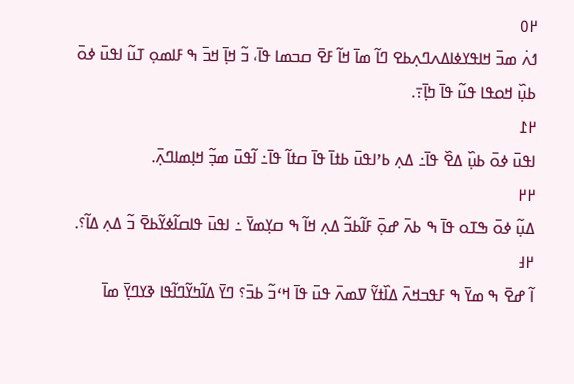߂߀
ߗߍ߭ ߘߏ߫ ߞߊߟߌߦߊߡߍߣߍ߲ߕߐ ߣߊ߬ ߘߊ߫ ߞߊ߬ ߓߐ߫ ߛߏߘߊ ߟߊ߫، ߏ߬ ߞߊ߲߫ ߞߏ߫ ߒ ߓߊߘߋ߲ ߠߎ߬ ߊߟߎ߫ ߦߋ߫ ߕߎ߲߰ ߞߋߟߊ ߟߎ߬ ߟߊ߫ ߤߊ߲߫߹.
߂߁
ߊߟߎ߫ ߦߋ߫ ߕߎ߲߰ ߡߐ߰ ߟߊ߫߸ ߡߍ߲ ߕߴߊߟߎ߫ ߕߙߊ߫ ߟߊ߫ ߛߙߊ߬ ߟߊ߫߸ ߊ߬ߟߎ߫ ߘߏ߲߬ ߞߊ߲ߘߊߣߍ߲߫.
߂߂
ߡߎ߲߬ ߦߋ߫ ߒߠߋ ߟߊ߫ ߒ ߕߍ߫ ߝߋ߲߫ ߓߊ߬ߕߏ߬ ߡߍ߲ ߞߊ߬ ߒ ߛߌ߲ߘߌ߫ ߸ ߊߟߎ߫ ߟߊߛߊ߬ߦߌ߬ߕߐ߫ ߏ߬ ߡߍ߲ ߡߊ߬؟.
߂߃
ߊ߬ ߝߐ߫ ߒ ߘߌ߫ ߒ ߓߟߏߞߍ߫ ߡߊ߰ߙߌ߬ ߜߘߍ߫ ߟߎ߫ ߟߊ߫ ߞߵߏ߬ ߕߏ߫؟ ߣߌ߫ ߡߊ߬ߤߌ߬ߣߊ߬ߟߊ ߢߌߣߌ߲߫ ߘߊ߫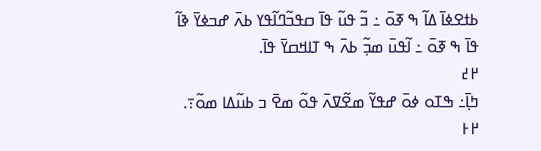ߕߙߐߦߊ߫ ߡߊ߬ ߒ ߧߋ߫ ߸ ߏ߬ ߟߎ߬ ߟߊ߫ ߛߟߏ߬ߣߊ߬ߟߌ ߕߍ߫ ߝߏߦߌ߫ ߢߊ߬ ߟߊ߫ ߒ ߧߋ߫ ߸ ߊ߬ߟߎ߫ ߘߏ߲߬ ߕߍ߫ ߒ ߠߊߞߛߌ߫ ߟߊ߫.
߂߄
ߤߊ߲߫߸ ߒߠߋ ߦߋ߫ ߝߟߌ߬ ߘߐ߬ߜߍ߫ ߟߋ߬ ߘߐ߫ ߏ ߕߎ߬ߡߊ ߘߋ߬߹.
߂߅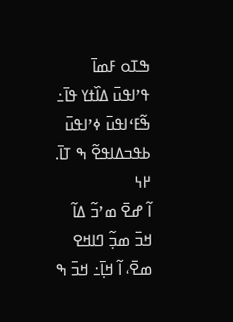ߒߠߋ ߓߘߊ߫ ߟߴߊߟߎ߫ ߡߊ߰ߙߌ ߟߊ߫߸ ߒ߬ߓߵߊߟߎ߫ ߦߴߊߟߎ߫ ߕߟߏߡߊߟߐ߬ ߒ ߠߊ߫.
߂߆
ߊ߬ ߝߐ߫ ߘߴߏ߬ ߡߊ߬ ߞߏ߫ ߘߏ߲߬ ߣߊߞߐ ߘߐ߫، ߊ߬ ߞߊ߲߫߸ ߞߏ߫ ߒ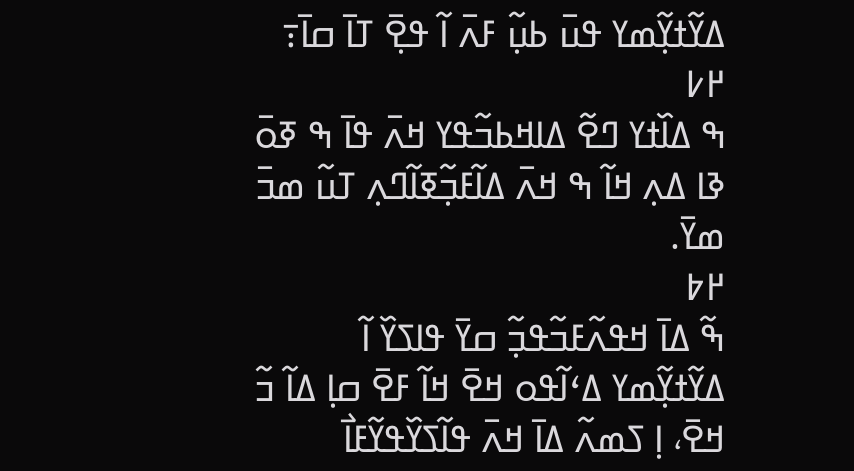ߡߌ߬ߙߌ߲߬ߘߌ ߟߎ߫ ߕߎ߲߬ ߓߍ߫ ߊ߬ ߟߐ߲߫ ߠߊ߫ ߛߊ߫߹
߂߇
ߒ ߡߊ߰ߙߌ ߣߐ߬ ߡߊߞߕߏ߬ߟߌ ߞߍ߫ ߟߊ߫ ߒ ߧߋ߫ ߢߊ ߡߍ߲ ߞߊ߬ ߒ ߞߍ߫ ߡߊ߬ߓߏ߲߬ߧߊ߬ߣߍ߲ ߠߎ߬ ߘߏ߫ ߘߌ߫.
߂߈
ߒ߬ ߡߊ߫ ߞߟߍ߬ߓߏ߬ߟߏ߲߬ ߛߌ߫ ߟߊߖߌ߰ ߊ߬ ߡߌ߬ߙߌ߲߬ߘߌ ߡߵߊ߬ߟߋ ߞߐ߫ ߞߊ߬ ߓߐ߫ ߛߊ߲ ߡߊ߬ ߏ߬ ߞߐ߫، ߊ߲ ߖߘߍ߬ ߡߊ߫ ߞߍ߫ ߟߊ߬ߖߌ߰ߟߌ߬ߓߊ߯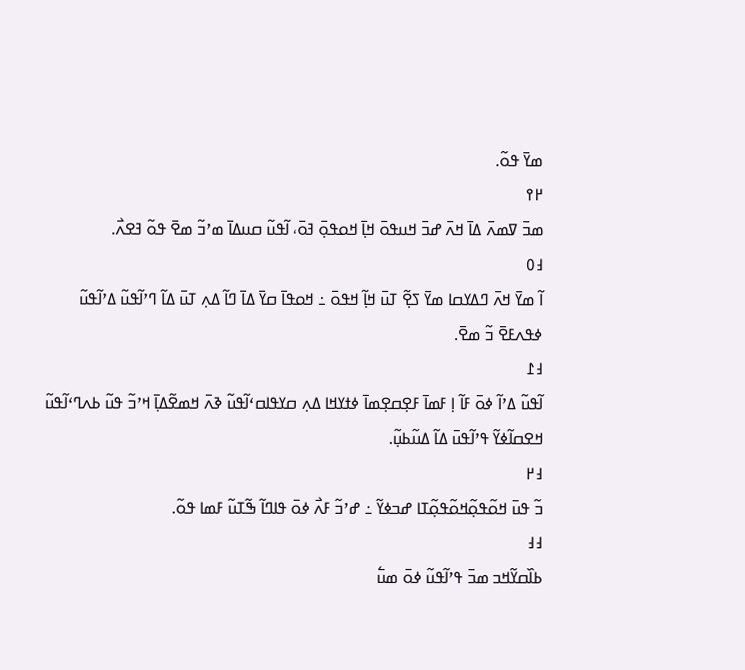ߘߌ߫ ߟߋ߬.
߂߉
ߘߏ߫ ߜߘߍ߫ ߡߊ߫ ߞߍ߫ ߝߏ߫ ߞߎߟߋ߫ ߞߊ߲߫ ߞߋߟߋ߲߫ ߔߋ߫، ߊ߬ߟߎ߬ ߛߎߡߊ߫ ߘߴߏ߬ ߘߐ߫ ߟߋ߬ ߔߐߍ߯.
߃߀
ߊ߬ ߘߌ߫ ߞߍ߫ ߣߡߌߛߊ ߘߌ߫ ߖߐ߲߬ ߠߎ߫ ߞߊ߲߬ ߞߟߋ߫ ߸ ߞߋߟߊ߫ ߛߌ߫ ߡߊ߫ ߣߊ߬ ߡߍ߲ ߠߎ߫ ߡߊ߬ ߣߴߊ߬ߟߎ߬ ߡߴߊ߬ߟߎ߬ ߦߟߍߓߐ߫ ߏ߬ ߘߐ߫.
߃߁
ߊ߬ߟߎ߬ ߡߴߊ߬ ߦߋ߫ ߓߊ߬ ߊ߲ ߓߘߊ߫ ߓߐ߲ߛߐ߲ߘߊ߫ ߦߙߌߞߊ ߡߍ߲ ߛߌߟߊߛߵߊ߬ߟߎ߬ ߢߍ߫ ߞߘߐ߬ߡߊ߲߫ ߞߴߏ߬ ߟߎ߬ ߕߍߣߵߊ߬ߟߎ߬ ߞߐߛߊ߬ߦߌ߬ ߟߴߊ߬ߟߎ߫ ߡߊ߬ ߡߎ߬ߕߎ߲߬.
߃߂
ߏ߬ ߟߎ߫ ߞߋ߬ߟߋ߲߬ߞߋ߬ߟߋ߲߬ߠߊ ߝߏߦߌ߬ ߸ ߝߴߏ߬ ߓߍ߯ ߦߋ߫ ߟߊߣߊ߬ ߒ߬ߠߎ߬ ߓߘߊ ߟߋ߬.
߃߃
ߕߊ߰ߛߌ߬ߞߏ ߘߏ߫ ߟߴߊ߬ߟߎ߬ ߦߋ߫ ߘߎ߱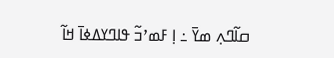ߛߊ߬ߣߍ߲ ߘߌ߫ ߸ ߊ߲ ߓߘߴߏ߬ ߟߊߣߌߡߦߊ߫ ߞߊ߬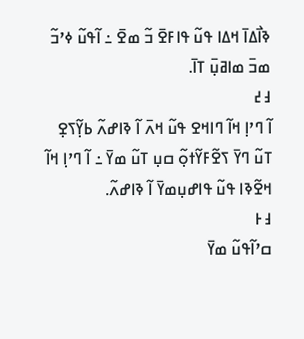ߢߊ߯ߡߊ߫ ߞߡߊ ߟߎ߬ ߟߊߓߐ߫ ߏ߬ ߘߐ߫ ߸ ߊ߬ߟߎ߬ ߦߴߏ߬ ߘߏ߫ ߘߊߥߎ߲߫ ߠߊ߫.
߃߄
ߊ߬ ߣߴߊ߲ ߞߊ߬ ߣߊߞߐ ߟߎ߬ ߞߍ߫ ߊ߬ ߢߊߝߍ߬ ߕߌ߲߬ߖߐ߲ ߠߎ߬ ߣߌ߫ ߖߐ߬ߓߌ߬ߙߋ߲߬ ߛߎ߲ ߠߎ߬ ߘߌ߫ ߸ ߊ߬ ߣߴߊ߲ ߞߊ߬ ߞߐ߬ߢߊ ߟߎ߬ ߟߊߝߎ߲ߘߌ߫ ߊ߬ ߢߊߝߍ߬.
߃߅
ߛߴߊ߬ߟߎ߬ ߘߌ߫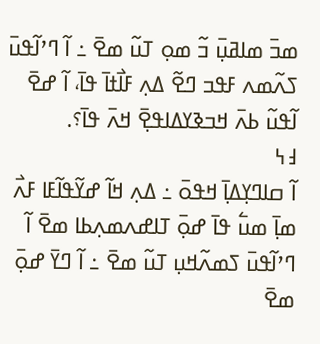ߘߏ߫ ߘߊߥߎ߲߫ ߏ߬ ߘߋ߲ ߠߎ߬ ߘߐ߫ ߸ ߊ߬ ߣߴߊ߬ߟߎ߫ ߖߍ߬ߘߍ ߓߟߏ ߣߐ߬ ߡߍ߲ ߓߊ߯ߙߊ߫ ߟߊ߫، ߊ߬ ߝߐ߫ ߊ߬ߟߎ߬ ߕߍ߫ ߞߏߢߌߡߊߟߐ߲߫ ߞߍ߫ ߟߊ߫؟.
߃߆
ߊ߬ ߛߊߣߌ߲ߡߊ߲߫ ߞߟߋ߫ ߸ ߡߍ߲ ߞߊ߬ ߝߌ߬ߟߊ߬ߓߊ ߓߍ߯ ߘߊ߲߫ ߘߎ߱ ߟߊ߫ ߝߋ߲߫ ߠߊߝߍߘߍ߲ߕߊ ߘߐ߫ ߊ߬ ߣߴߊ߬ߟߎ߫ ߖߘߍ߬ߞߎ߲ ߠߎ߬ ߘߐ߫ ߸ ߊ߬ ߣߌ߫ ߝߋ߲߫ ߘߐ߫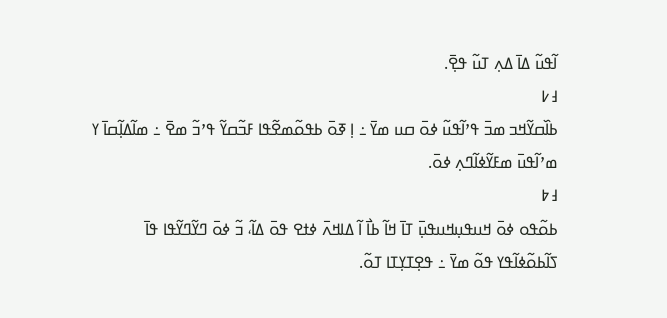ߊ߬ߟߎ߬ ߡߊ߫ ߡߍ߲ ߠߎ߬ ߟߐ߲߫.
߃߇
ߕߊ߰ߛߌ߬ߞߏ ߘߏ߫ ߟߴߊ߬ߟߎ߬ ߦߋ߫ ߛߎ ߘߌ߫ ߸ ߊ߲ ߧߋ߫ ߕߟߋ߬ߘߐ߬ߟߊ ߓߏ߬ߛߌ߬ ߟߴߏ߬ ߘߐ߫ ߸ ߘߊ߬ߡߊ߲߬ߛߊ߫ ߌ ߘߴߊ߬ߟߎ߫ ߘߓߌ߬ߦߊ߬ߣߍ߲ ߦߋ߫.
߃߈
ߕߋ߬ߟߋ ߦߋ߫ ߞߎߟߎ߲ߞߎߟߎ߲߫ ߠߊ߫ ߞߊ߬ ߕߊ߯ ߊ߬ ߡߊߞߍ߫ ߦߙߐ ߟߋ߫ ߡߊ߬، ߏ߬ ߦߋ߫ ߣߌ߬ߣߌ߬ߟߊ ߟߊ߫ ߖߊ߬ߕߋ߬ߦߊ߬ߟߌ ߟߋ߬ ߘߌ߫ ߸ ߟߐ߲ߠߌ߲ߠߊ ߠߋ߬.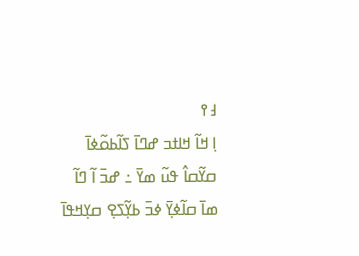߃߉
ߊ߲ ߞߊ߬ ߞߊߙߏ ߝߣߊ߫ ߖߊ߬ߕߋ߬ߦߊ߫ ߛߌ߬ߛߊ߮ ߟߎ߬ ߘߌ߫ ߸ ߝߏ߫ ߊ߬ ߣߊ߬ ߘߊ߫ ߛߊ߬ߦߌ߲߫ ߦߏ߫ ߕߌ߲߬ߖߐ߲ ߛߌ߲ߞߟߊ߫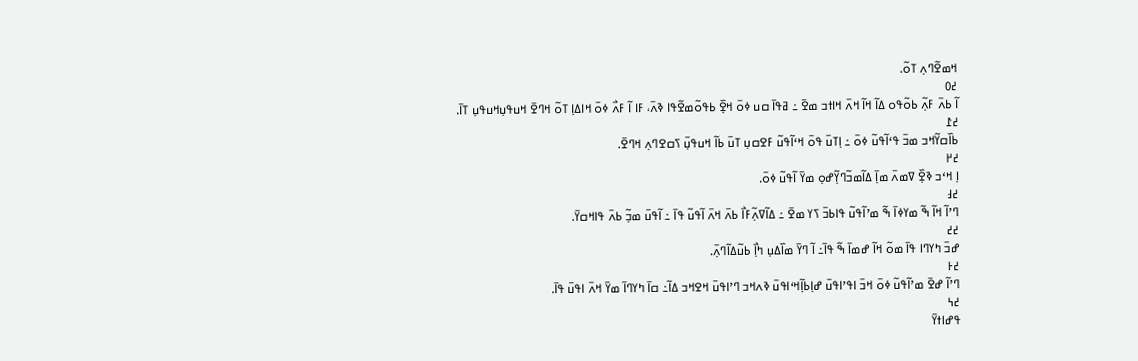ߞߘߐ߬ߣߍ߲ ߠߋ߬.
߄߀
ߊ߬ ߕߍ߫ ߓߍ߲߬ ߕߋ߬ߟߋ ߡߊ߬ ߞߊ߬ ߞߍ߫ ߞߊߙߏ ߘߐ߫ ߸ ߥߟߊ߫ ߛߎ ߦߋ߫ ߞߐ߲߰ ߕߟߋ߬ߘߐ߬ߟߊ ߢߍ߫، ߓߊ ߊ߬ ߓߍ߯ ߦߋ߫ ߞߊߡߊ߲ ߠߋ߬ ߞߣߐ߫ ߞߎߟߎ߲ߞߎߟߎ߲ ߠߊ߫.
߄߁
ߕߊ߰ߛߌ߬ߞߏ ߘߏ߫ ߟߵߊ߬ߟߎ߬ ߦߋ߫ ߸ ߊ߲ߠߎ߫ ߟߋ߫ ߞߵߊ߬ߟߎ߬ ߓߐߛߎ߲ ߠߎ߫ ߕߊ߬ ߞߎߟߎ߲߫ ߖߛߐߣߍ߲ ߞߣߐ߫.
߄߂
ߊ߲ ߞߵߏ ߢߐ߲߰ ߜߘߍ߫ ߘߊ߲߫ ߡߊ߬ߘߏ߬ߣߌ߲߬ߝߋ߲ ߘߌ߫ ߊ߬ߟߎ߬ ߦߋ߫.
߄߃
ߣߴߊ߬ ߞߊ߬ ߒ߬ ߘߌߦߊ߫ ߒ߬ ߘߴߊ߬ߟߎ߬ ߟߊߕߏ߫ ߖߌ ߘߐ߫ ߸ ߡߊ߬ߜߍ߲߬ߓߊ߯ ߕߍ߫ ߞߍ߫ ߊ߬ߟߎ߬ ߟߊ߫ ߸ ߊ߬ߟߎ߫ ߘߏ߲߬ ߕߍ߫ ߟߊߞߛߌ߫.
߄߄
ߝߏ߫ ߤߌߣߊ ߟߊ߫ ߘߋ߬ ߞߊ߬ ߝߘߊ߫ ߒ߬ ߟߊ߫߸ ߊ߬ ߣߌ߫ ߘߊ߰ߡߎ߲ ߤߊ߲߯ ߕߎ߬ߡߊ߬ߣߍ߲߫.
߄߅
ߣߴߊ߬ ߝߐ߫ ߘߴߊ߬ߟߎ߬ ߦߋ߫ ߞߏ߫ ߊߟߴߊߟߎ߫ ߝߊ߲ߕߊ߲߬ߞߵߊߟߎ߫ ߢߍߞߏ ߣߴߊߟߎ߫ ߞߐߞߏ ߡߊ߬߸ ߛߊ߫ ߤߌߣߊ߫ ߘߌ߫ ߞߍ߫ ߊߟߎ߫ ߟߊ߫.
߄߆
ߟߝߊߙߌ߫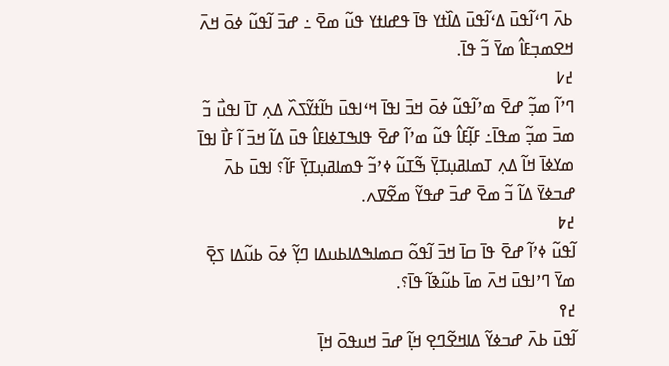ߕߍ߫ ߣߵߊ߬ߟߎ߫ ߡߵߊ߬ߟߎ߫ ߡߊ߰ߙߌ ߟߊ߫ ߟߝߊߙߌ ߟߎ߬ ߘߐ߫ ߸ ߝߏ߫ ߊ߬ߟߎ߬ ߦߋ߫ ߞߍ߫ ߞߐߘߏ߲ߓߊ߮ ߘߌ߫ ߏ߬ ߟߊ߫.
߄߇
ߣߴߊ߬ ߘߏ߲߬ ߝߐ߫ ߘߴߊ߬ߟߎ߬ ߦߋ߫ ߞߏ߫ ߊߟߊ߫ ߞߵߊߟߎ߫ ߤߊ߬ߙߌ߬ߖߍ߰ ߡߍ߲ ߠߊ߫ ߊߟߎ߯ ߏ߬ ߘߏ߫ ߘߏ߲߬ ߘߟߊ߫߸ ߓߊ߲߬ߓߊ߮ ߟߎ߬ ߘߴߊ߬ ߝߐ߫ ߟߊߒߠߦߊߓߊ߮ ߟߎ߫ ߡߊ߬ ߞߏ߫ ߊ߬ ߓߊ߯ ߊߟߊ߫ ߘߌߦߊ߫ ߞߊ߬ ߡߍ߲ ߠߘߊߥߎ߲ߠߌ߲߫ ߒ߬ߠߎ߬ ߦߴߏ߬ ߟߘߊߥߎ߲ߠߌ߲߫ ߓߊ߬؟ ߊߟߎ߫ ߕߍ߫ ߝߏߦߌ߫ ߡߊ߬ ߏ߬ ߘߐ߫ ߝߏ߫ ߝߟߌ߬ ߘߐ߬ߜߍ.
߄߈
ߊ߬ߟߎ߬ ߦߴߊ߬ ߝߐ߫ ߟߊ߫ ߛߊ߫ ߞߏ߫ ߊ߬ߟߋ߬ ߛߘߊߒߡߊߕߎߡߊ ߣߌ߲߬ ߦߋ߫ ߕߎ߬ߡߊ ߖߐ߲߫ ߘߌ߫ ߣߴߊߟߎ߫ ߞߍ߫ ߘߊ߫ ߕߎ߬ߢߊ߬ ߟߊ߫؟.
߄߉
ߊ߬ߟߎ߫ ߕߍ߫ ߝߏߦߌ߬ ߡߊߞߐ߬ߣߐ߲ ߞߊ߲߬ ߝߏ߫ ߞߎߟߋ߫ ߞߊ߲߫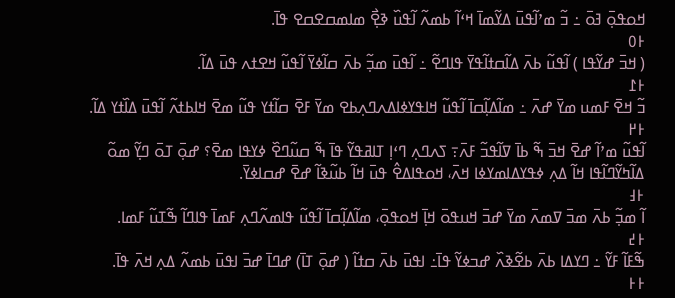ߞߋߟߋ߲߫ ߔߋ߫ ߸ ߏ߬ ߘߴߊ߬ߟߎ߫ ߡߌ߬ߘߊ߫ ߞߵߊ߬ ߕߘߍ߬ ߊ߬ߟߎ߰ ߢߐ߲߯ ߘߊߘߛߐߛߐ ߟߊ߫.
߅߀
( ߞߏ߫ ߝߌ߬ߟߊ ) ߊ߬ߟߎ߬ ߕߍ߫ ߡߊ߬ߛߙߊ߬ߟߌ߫ ߟߊߣߐ߬ ߸ ߊ߬ߟߎ߫ ߘߏ߲߬ ߕߍ߫ ߛߊ߬ߦߌ߫ ߊ߬ߟߎ߬ ߞߐߙߍ ߟߎ߫ ߡߊ߬.
߅߁
ߏ߬ ߞߐ߫ ߓߘߎ ߘߌ߫ ߝߍ߫ ߸ ߘߊ߬ߡߊ߲߬ߛߊ߫ ߊ߬ߟߎ߬ ߞߊߟߌߦߊߡߍߣߍ߲ߕߐ ߘߌ߫ ߓߐ߫ ߛߊ߬ߙߌ ߟߎ߬ ߘߐ߫ ߞߊߕߙߍ߬ ߊ߬ߟߎ߫ ߡߊ߰ߙߌ ߡߊ߬.
߅߂
ߊ߬ߟߎ߬ ߘߴߊ߬ ߝߐ߫ ߞߏ߫ ߒ߬ ߕߊ߫ ߜߊ߬ߟߏ߬ ߓߍ߫߹ ߖߍߣߍ߲ ߣߵߊ߲ ߠߊߥߟߌ߬ ߟߊ߫ ߒ߬ ߛߎ߬ߣߐ߰ ߦߌߟߊ ߘߐ߫؟ ߝߋ߲߫ ߠߋ߫ ߣߌ߲߬ ߘߋ߬ ߡߊ߬ߤߌ߬ߣߊ߬ߟߊ ߞߊ߬ ߡߍ߲ ߦߟߌߡߊߘߌߦߊ ߞߍ߫، ߞߋߟߊߡߐ߮ ߟߎ߫ ߞߊ߬ ߕߎ߬ߢߊ߬ ߝߐ߫ ߝߛߊߦߌ߫.
߅߃
ߊ߬ ߘߏ߲߬ ߕߍ߫ ߘߏ߫ ߜߘߍ߫ ߘߌ߫ ߝߏ߫ ߞߎߟߋ߫ ߞߊ߲߫ ߞߋߟߋ߲߫، ߘߊ߬ߡߊ߲߬ߛߊ߫ ߊ߬ߟߎ߬ ߟߊߘߍ߬ߣߍ߲ ߓߘߊ߫ ߟߊߣߊ߬ ߒ߬ߠߎ߬ ߓߘߊ.
߅߄
ߒ߬ߓߊ߬ ߓߌ߬ ߸ ߣߌߡߊ ߕߍ߫ ߕߐ߬ߢߍ߰ ߝߏߦߌ߬ ߟߊ߫߸ ߊߟߎ߫ ߕߍ߫ ߛߙߊ߬ ( ߝߋ߲߫ ߠߊ߫) ߝߣߊ߫ ߝߏ߫ ߊߟߎ߫ ߕߘߍ߬ ߡߍ߲ ߞߍ߫ ߟߊ߫.
߅߅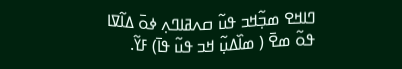ߣߊߞߐ ߘߏ߲߬ߞߏ ߟߎ߬ ߛߍߥߊߣߍ߲ ߦߋ߫ ߡߊ߬ߜߊ ߟߋ߬ ߘߐ߫ ( ߘߊ߰ߡߎ߲߬ ߞߏ ߟߎ߬ ߟߊ߫) ߓߌ߬.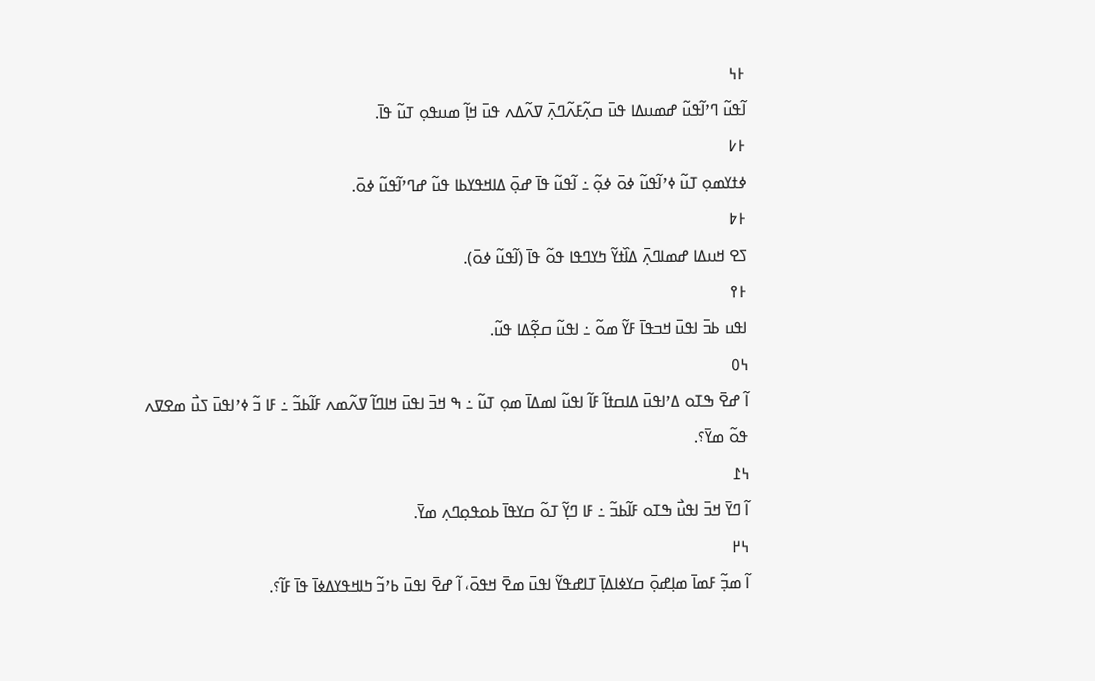߅߆
ߊ߬ߟߎ߬ ߣߴߊ߬ߟߎ߬ ߝߘߎߡߊ ߟߎ߫ ߛߍ߲߬ߓߍ߬ߣߍ߲߫ ߜߍ߬ߡߍ ߟߎ߫ ߞߊ߲߬ ߘߎߟߋ߲ ߠߎ߬ ߟߊ߫.
߅߇
ߦߙߌߘߋ߲ ߠߎ߬ ߦߴߊ߬ߟߎ߬ ߦߋ߫ ߦߋ߲߬ ߸ ߊ߬ߟߎ߬ ߟߊ߫ ߝߋ߲߫ ߡߊߞߟߌߕߊ ߟߎ߬ ߝߣߴߊ߬ߟߎ߬ ߦߋ߫.
߅߈
ߖߐ ߞߎߡߊ ߝߘߊߣߍ߲߫ ߡߊ߰ߙߌ߬ ߤߌߣߟߊ ߟߋ߬ ߟߊ߫ (ߊ߬ߟߎ߬ ߦߋ߫).
߅߉
ߊߟߎ ߕߏ߫ ߊߟߎ߫ ߞߏߟߊ߫ ߓߌ߬ ߘߋ߬ ߸ ߊߟߎ߬ ߛߐ߲߬ߡߊ ߟߎ߬.
߆߀
ߊ߬ ߝߐ߫ ߒߠߋ ߡߴߊߟߎ߫ ߡߊߛߙߊ߬ ߓߊ߬ ߊߟߎ߬ ߊߘߡߊ߫ ߘߋ߲ ߠߎ߬ ߸ ߒ ߞߏ߫ ߊߟߎ߫ ߞߊߣߊ߬ ߜߍ߬ߘߍ ߓߊ߬ߕߏ߬ ߸ ߓߊ ߏ߬ ߦߴߊߟߎ߫ ߖߎ߯ ߘߐߜߍ ߟߋ߬ ߘߌ߫؟.
߆߁
ߊ߬ ߣߌ߫ ߞߏ߫ ߊߟߎ߯ ߒߠߋ ߓߊ߬ߕߏ߬ ߸ ߓߊ ߣߌ߲߬ ߠߋ߬ ߛߌߟߊ߫ ߕߋߟߋ߲ߣߍ߲ ߘߌ߫.
߆߂
ߊ߬ ߘߏ߲߬ ߓߘߊ߫ ߘߊ߲ߝߋ߲߫ ߛߌߦߊߡߊ߲߫ ߠߊߝߟߌ߬ ߊߟߎ߫ ߘߐ߫ ߞߟߋ߫، ߊ߬ ߝߐ߫ ߊߟߎ߫ ߕߴߏ߬ ߤߊߞߟߌߡߦߊ߫ ߟߊ߫ ߓߊ߬؟.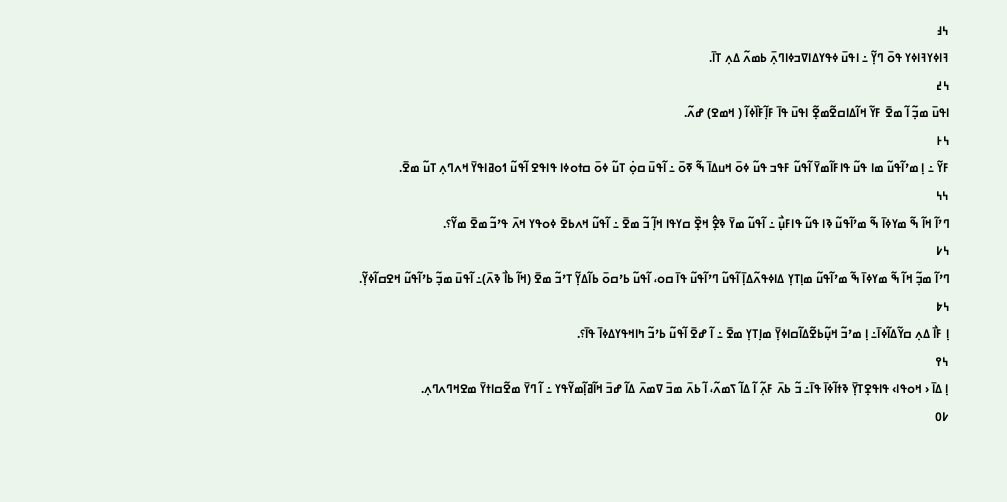߆߃
ߔߊߦߌߔߊߦߌ ߟߋ߫ ߣߌ߲߬ ߸ ߊߟߎ߫ ߦߟߌߡߊߜߏߦߊߣߍ߲߫ ߕߘߍ߬ ߡߍ߲ ߠߊ߫.
߆߄
ߊߟߎ߫ ߘߏ߲߬ ߊ߬ ߘߐ߫ ߓߌ߬ ߞߊ߬ߡߊߛߐ߬ߘߐ߲߬ ߊߟߎ߫ ߟߊ߫ ߓߊ߲߬ߓߊ߰ߦߊ߬ ( ߞߘߐ) ߝߍ߬.
߆߅
ߓߌ߬ ߸ ߊ߲ ߘߴߊ߬ߟߎ߬ ߘߊ ߟߎ߬ ߟߊߓߊ߬ߘߌ߫ ߊ߬ߟߎ߬ ߓߟߏ ߟߎ߬ ߦߋ߫ ߞߎߡߊ߫ ߒ߬ ߧߋ߫ ߸ ߊ߬ߟߎ߫ ߛߋ߲߭ ߠߎ߬ ߦߋ߫ ߛߙߋߦߊ ߟߊߟߐ ߊ߬ߟߎ߬ ߗߋߥߊߟߌ߫ ߞߍߣߍ߲ ߠߎ߬ ߘߐ߫.
߆߆
ߣߴߊ߬ ߞߊ߬ ߒ߬ ߘߌߦߊ߫ ߒ߬ ߘߴߊ߬ߟߎ߬ ߢߊ ߟߎ߬ ߟߊߓߎ߲߯ ߸ ߊ߬ߟߎ߬ ߘߌ߫ ߢߐ߲߮ ߞߐ߲߰ ߛߌߟߊ ߞߊ߲߬ ߏ߬ ߘߐ߫ ߸ ߊ߬ߟߎ߬ ߞߍߕߐ߫ ߦߋߟߌ ߞߍ߫ ߟߴߏ߬ ߘߐ߫ ߘߌ߬؟.
߆߇
ߣߴߊ߬ ߘߏ߲߬ ߞߊ߬ ߒ߬ ߘߌߦߊ߫ ߒ߬ ߘߴߊ߬ߟߎ߬ ߘߊ߲ߠߌ߲ ߡߊߦߟߍ߬ߡߊ߲߫ ߊ߬ߟߎ߬ ߣߴߊ߬ߟߎ߬ ߟߊ߫ ߛߋ، ߊ߬ߟߎ߬ ߕߴߛߋ߫ ߕߊ߬ߡߌ߲߬ ߠߴߏ߬ ߘߐ߫ (ߞߊ߬ ߕߊ߯ ߢߍ߫)߸ ߊ߬ߟߎ߫ ߘߏ߲߬ ߕߴߊ߬ߟߎ߬ ߞߐߛߊ߬ߦߌ߲߬.
߆߈
ߊ߲ ߓߊ߯ ߡߍ߲ ߛߌ߬ߡߊ߬ߦߊ߫߸ ߊ߲ ߘߴߏ߬ ߞߎ߲߬ߕߐ߬ߡߊ߬ߛߊߦߌ߲߫ ߘߊ߲ߠߌ߲ ߘߐ߫ ߸ ߊ߬ ߝߐ߫ ߊ߬ߟߎ߬ ߕߴߏ߬ ߤߊߞߟߌߡߦߊ߫ ߟߊ߫؟.
߆߉
ߊ߲ ߡߊ߫ ‹ ߞߋߟߊ› ߟߊߟߐ߲ߠߌ߲߫ ߢߙߊ߬ߦߊ߫ ߟߊ߫߸ ߏ߬ ߕߍ߫ ߓߍ߲߬ ߊ߬ ߡߊ߬ ߖߘߍ߬، ߊ߬ ߕߍ߫ ߘߏ߫ ߜߘߍ߫ ߡߊ߬ ߝߏ߫ ߞߊ߬ߥߊ߲߬ߘߌ߬ߟߌ ߸ ߊ߬ ߣߌ߫ ߘߐ߬ߛߊߙߌ߫ ߘߐߞߣߍߣߍ߲.
߇߀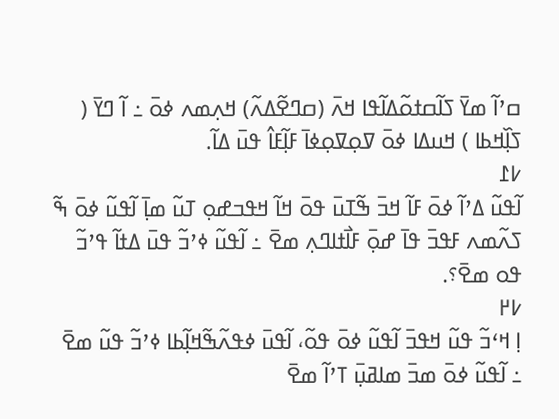ߛߴߊ߬ ߘߌ߫ ߖߊ߬ߛߙߋ߬ߡߊ߬ߟߊ ߞߍ߫ (ߛߣߐ߬ߡߍ߬) ߞߍ߲ߘߍ ߦߋ߫ ߸ ߊ߬ ߣߌ߫ ( ߖߊ߲߰ߞߕߊ ) ߞߎߡߊ ߦߋ߫ ߜߋ߲ߜߋ߲ߦߊ߫ ߓߊ߲߬ߓߊ߮ ߟߎ߫ ߡߊ߬.
߇߁
ߊ߬ߟߎ߬ ߡߴߊ߬ ߦߋ߫ ߓߊ߬ ߞߏ߫ ߒ߬ߠߎ߫ ߟߋ߫ ߞߊ߬ ߞߟߏߝߋ߲ ߠߎ߬ ߘߊ߲߫ ߊ߬ߟߎ߬ ߦߋ߫ ߒ߬ ߖߍ߬ߘߍ ߓߟߏ߫ ߟߊ߫ ߝߋ߲߫ ߓߊ߯ߙߊߣߍ߲ ߘߐ߫ ߸ ߊ߬ߟߎ߬ ߦߴߏ߬ ߟߎ߫ ߡߙߊ߬ ߟߴߏ߬ ߟߋ ߘߐ߫؟.
߇߂
ߊ߲ ߞߵߏ߬ ߟߎ߬ ߞߟߏ߫ ߊ߬ߟߎ߬ ߦߋ߫ ߟߋ߬، ߊ߬ߟߎ߫ ߦߟߍ߬ߒ߬ߞߊ߲߬ߕߊ ߦߴߏ߬ ߟߎ߬ ߘߐ߫ ߸ ߊ߬ߟߎ߬ ߦߋ߫ ߘߏ߫ ߘߊߥߎ߲߫ ߠߴߊ߬ ߘߐ߫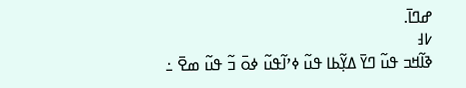ߝߣߊ߫.
߇߃
ߢߊ߬ߞߏ ߟߎ߬ ߣߌ߫ ߡߌ߲߬ߕߊ ߟߎ߬ ߦߴߊ߬ߟߎ߬ ߦߋ߫ ߏ߬ ߟߎ߬ ߘߐ߫ ߸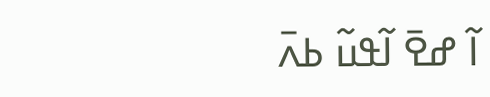ߊ߬ ߝߐ߫ ߊ߬ߟߎ߬ ߕߍ߫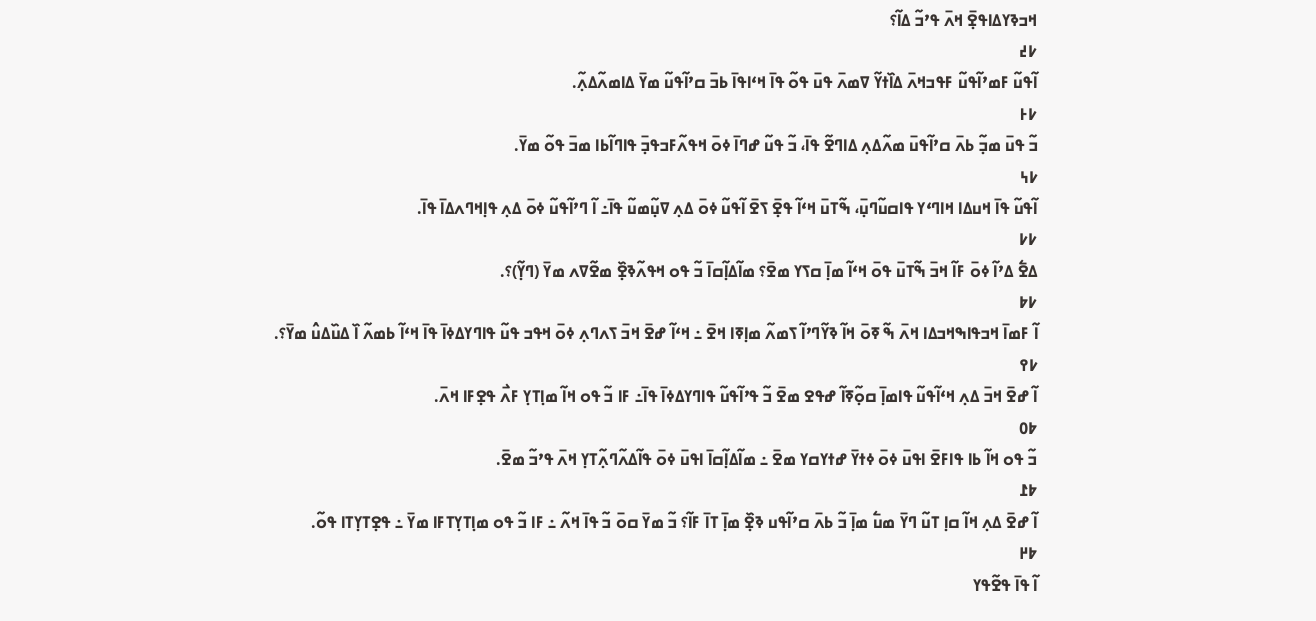ߞߏߢߌߡߊߟߐ߲߫ ߞߍ߫ ߟߴߏ߬ ߡߊ߬؟
߇߄
ߊ߬ߟߎ߬ ߓߘߴߊ߬ߟߎ߬ ߓߟߏߞߍ߫ ߡߊ߰ߙߌ߬ ߜߘߍ߫ ߟߎ߫ ߟߋ߬ ߟߊ߫ ߞߵߊߟߊ߫ ߕߏ߫ ߛߴߊ߬ߟߎ߬ ߘߌ߫ ߡߊߘߍ߬ߡߍ߲߬.
߇߅
ߏ߬ ߟߎ߫ ߘߏ߲߬ ߕߍ߫ ߛߴߊ߬ߟߎ߫ ߘߍ߬ߡߍ߲ ߡߊߣߐ߬ ߟߊ߫، ߏ߬ ߟߎ߬ ߝߣߊ߫ ߦߋ߫ ߞߟߍ߬ߓߏߟߏ߲߫ ߟߊߣߊ߬ߕߊ ߘߏ߫ ߟߋ߬ ߘߌ߫.
߇߆
ߊ߬ߟߎ߬ ߟߊ߫ ߞߎߡߊ ߞߊߣߵߌ ߟߊߛߎ߬ߣߎ߲߫، ߒ߬ߠߎ߫ ߞߵߊ߬ ߟߐ߲߫ ߖߐ߫ ߊ߬ߟߎ߬ ߦߋ߫ ߡߍ߲ ߜߎ߲߬ߘߎ߬ ߟߊ߫߸ ߊ߬ ߣߴߊ߬ߟߎ߬ ߦߋ߫ ߡߍ߲ ߟߊ߲ߞߣߍߡߊ߫ ߟߊ߫.
߇߇
ߡߐ߱ ߡߴߊ߬ ߦߋ߫ ߓߊ߬ ߞߏ߫ ߒ߬ߠߎ߫ ߟߋ߫ ߞߵߊ߬ ߘߊ߲߫ ߛߖߌ ߘߐ߫؟ ߘߊ߬ߡߊ߲߬ߛߊ߫ ߏ߬ ߟߋ ߞߟߍ߬ߢߐ߲߰ ߘߐ߬ߜߍ ߘߌ߫ (ߣߌ߲߬)؟.
߇߈
ߊ߬ ߓߘߊ߫ ߞߏߟߊߒߞߏߡߊ ߞߍ߫ ߒ߬ ߧߋ߫ ߞߊ߬ ߢߌ߬ߣߴߊ߬ ߖߘߍ߬ ߘߊ߲ߧߊ ߞߐ߫ ߸ ߞߵߊ߬ ߝߐ߫ ߞߏ߫ ߖߍߣߍ߲ ߦߋ߫ ߞߟߏ ߟߎ߬ ߟߊߣߌߡߦߊ߫ ߟߊ߫ ߞߵߊ߬ ߕߘߍ߬ ߊ߰ ߡߎ߰ߡߎ߮ ߘߌ߫؟.
߇߉
ߊ߬ ߝߐ߫ ߞߏ߫ ߡߍ߲ ߞߵߊ߬ߟߎ߬ ߟߊߘߊ߲߫ ߛߋ߲߬ߧߊ߬ ߝߟߐ ߘߐ߫ ߏ߬ ߟߴߊ߬ߟߎ߬ ߟߊߣߌߡߦߊ߫ ߟߊ߫߸ ߓߊ ߏ߬ ߟߋ ߞߊ߬ ߘߊ߲ߠߌ߲ ߓߍ߯ ߟߐ߲ߓߊ ߞߍ߫.
߈߀
ߏ߬ ߟߋ ߞߊ߬ ߕߊ ߟߊߓߐ߫ ߊߟߎ߫ ߦߋ߫ ߦߙߌ߫ ߝߙߌߛߌ ߘߐ߫ ߸ ߘߊ߬ߡߊ߲߬ߛߊ߫ ߊߟߎ߫ ߦߋ߫ ߟߊ߬ߡߍ߬ߣߍ߲߬ߠߌ߲ ߞߍ߫ ߟߴߏ߬ ߘߐ߫.
߈߁
ߊ߬ ߝߐ߫ ߡߍ߲ ߞߊ߬ ߛߊ߲ ߠߎ߬ ߣߌ߫ ߘߎ߱ ߘߊ߲߫ ߏ߬ ߕߍ߫ ߛߴߊ߬ߟߎ ߢߐ߲߰ ߘߊ߲߫ ߠߊ߫ ߓߊ߬؟ ߏ߬ ߘߌ߫ ߛߋ߫ ߏ߬ ߟߊ߫ ߞߍ߬ ߸ ߓߊ ߏ߬ ߟߋ ߘߊ߲ߠߌ߲ߠߓߊ ߘߌ߫ ߸ ߟߐ߲ߠߌ߲ߠߊ ߟߋ߬.
߈߂
ߊ߬ ߟߊ߫ ߟߐ߬ߟߌ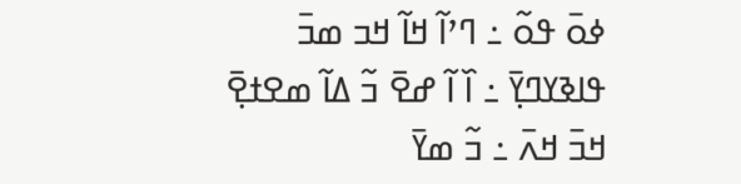ߦߋ߫ ߟߋ߬ ߸ ߣߴߊ߬ ߞߊ߬ ߞߏ ߘߏ߫ ߟߊߢߌߣߌ߲߫ ߸ ߊ߰ ߊ߬ ߝߐ߫ ߏ߬ ߡߊ߬ ߘߐߙߐ߲߫ ߞߏ߫ ߞߍ߫ ߸ ߏ߬ ߘߌ߫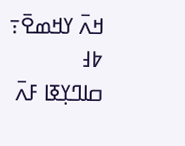ߞߍ߫ ߌߞߘߐ߫߹
߈߃
ߛߊߣߌ߲ߧߊ ߓߍ߫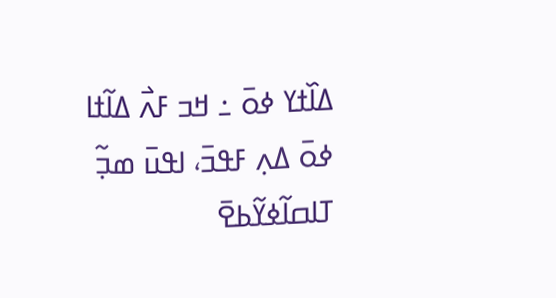ߡߊ߰ߙߌ ߦߋ߫ ߸ ߞߏ ߓߍ߯ ߡߊ߬ߙߊ ߦߋ߫ ߡߍ߲ ߓߟߏ߫، ߊߟߎ߫ ߘߏ߲߬ ߠߊߛߊ߬ߦߌ߬ߕߐ߫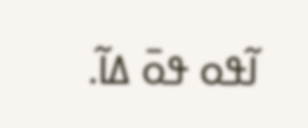ߊ߬ߟߋ ߟߋ߫ ߡߊ߬.